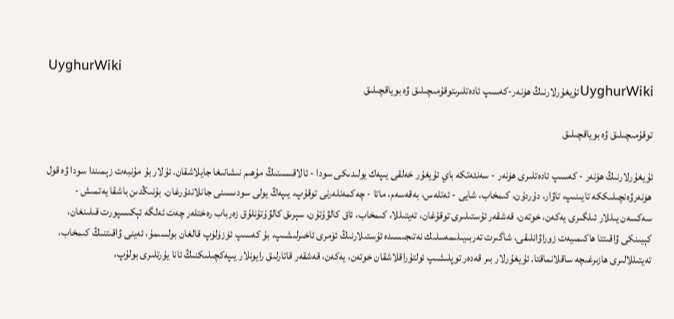UyghurWiki
UyghurWikiئۇيغۇرلارنىڭ ھۈنەر-كەسىپ ئادەتلىرىتوقۇمىچىلىق ۋە بوياقچىلىق

توقۇمىچىلىق ۋە بوياقچىلىق

ئۇيغۇرلارنىڭ ھۆنەر - كەسىپ ئادەتلىرى ھۈنەر - سەنئەتكە باي ئۇيغۇر خەلقى يىپەك يولىدىكى سودا - ئالاقىسىنىڭ مۇھىم نىشانىغا جايلاشقان. ئۇلار بۇ مۇنبەت زېمىندا سودا ۋە قول ھۈنەرۋەنچىلىككە تايىنىپ، تاۋار، دۇردۇن، كىمخاب، شايى - ئەتلەس، بەقەسەم، ماتا - چەكمەنلەرنى توقۇپ، يىپەڭ يولى سودىسىنى جانلاندۇرغان. بۇنىڭدىن باشقا يەتمىش - سەكسەن يىللار ئىلگىرى يەكەن، خوتەن، قەشقەر ئۇستىلىرى توقۇغان، تەيتىللا، كىمخاب، ئاق كالۋۇتۇن، سېرىق كالۋۇتۇنلۇق زەرباب رەختلەر چەت ئەلگە ئېكىسپورت قىلىنغان، كېيىنكى ۋاقىتتا ھاكىمىيەت زوراۋانلىقى، شاگىرت تەربىيىلىمەسلىك نەتىجىسىدە ئۇستىلارنىڭ ئۆمرى ئاخىرلىشىپ، بۇ كەسىپ ئۈزۈلۈپ قالغان بولسىمۇ، ئەينى ۋاقىتنىڭ كىمخاب، تەيتىللالىرى ھازىرغىچە ساقلانماقتا. ئۇيغۇرلار بىر قەدەر توپلىشىپ ئولتۇراقلاشقان خوتەن، يەكەن، قەشقەر قاتارلىق رايونلار يىپەكچىلىكنىڭ ئانا يۇرتلىرى بولۇپ،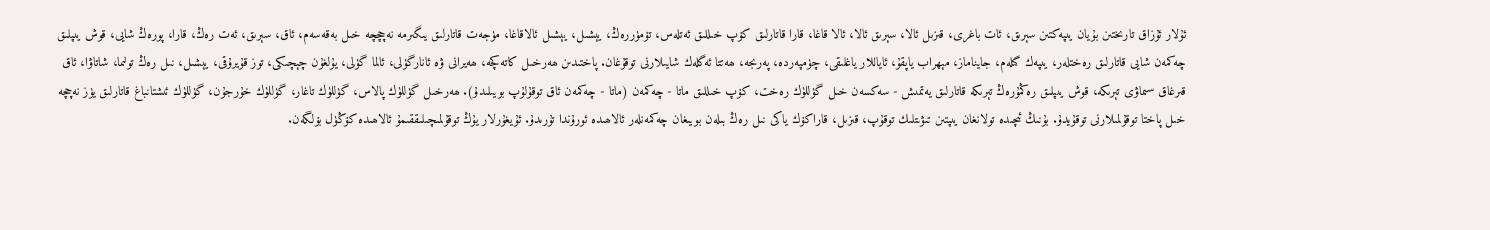ئۇلار ئۇزاق تارىختىن بۇيان يىپەكتىن سېرىق، ئات باغرى، قىزىل ئالا، سېرىق ئالا، ئالا قاغا، قارا قاتارلىق كۆپ خىللىق ئەتلەس، تۆمۈررەڭ، يېشىل، يېشىل ئالاقاغا، مۈجەت قاتارلىق يىگىرمە نەچچچە خىل بەقەسەم، ئاق، سېرىق، ئەت رەڭ، قارا، پورەڭ شايى، قوش يىپلىق چەكمەن شايى قاتارلىق رەختلەر، يىپەك گىلەم، جايناماز، مېھراب ياپقۇ، ئاياللار ياغلىقى، چۈمپەردە، پەرىجە، ھەتتا ئەگلەك شايىلارنى توقۇغان. پاختىدىن ھەرخىل كاتەكچە، ھەيرانى ۋە ئانارگۈلى، ئالما گۈلى، يۇلغۇن چېچىكى، توز قۇيرۇقى، يېشىل، نىل رەڭ تولىما، شاتاۋا، ئاق قىرغاق سىماۋى تېرىكە، قوش يىپلىق رەڭمۇرەڭ تېرىكە قاتارلىق يەتمىش - سەكسەن خىل گۈللۈك رەخت، كۆپ خىللىق ماتا - چەكمەن (ماتا - چەكمەن ئاق توقۇلۇپ بويىلىدۇ). ھەرخىل گۈللۈك پالاس، گۈللۈك تاغار، گۈللۈك خۇرجۇن، گۈللۈك ئىشتانباغ قاتارلىق يۈز نەچچە خىل پاختا توقۇلمىلارنى توقۇيدۇ. بۇنىڭ ئىچىدە تولانغان يىپتىن تىۋىتلىك توقۇپ، قىزىل، قاراكۆك ياكى نىل رەڭ بىلەن بويىغان چەكمەنلەر ئالاھىدە ئورۇندا تۇرىدۇ. ئۇيغۇرلار يۇڭ توقۇلمىچىلىققىمۇ ئالاھىدە كۆڭۈل بۆلگەن.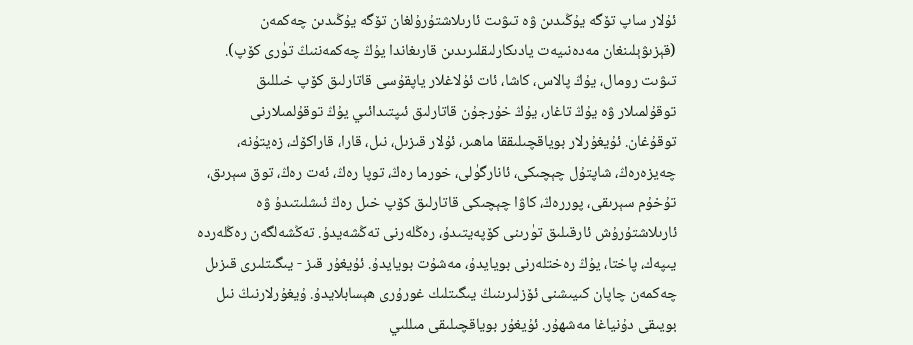ئۇلار ساپ تۆگە يۇڭىدىن ۋە تىۋىت ئارىلاشتۇرۇلغان تۆگە يۇڭىدىن چەكمەن (قېزىۋېلىنغان مەدەنىيەت يادىكارلىقلىرىدىن قارىغاندا يۇڭ چەكمەننىڭ تۈرى كۆپ). تىۋىت رومال، يۇڭ پالاس، كاشا، ئات ئۇلاغلار ياپقۇسى قاتارلىق كۆپ خىللىق توقۇلمىلار ۋە يۇڭ تاغار، يۇڭ خۇرجۇن قاتارلىق ئىپتىدائىي يۇڭ توقۇلمىلارنى توقۇغان. ئۇيغۇرلار بوياقچىلىققا ماھىر، ئۇلار قىزىل، نىل، قارا، قاراكۆك، زەيتۇنە، چەيزەرەڭ، شاپتۇل چېچىكى، ئانارگۈلى، خورما رەڭ، توپا رەڭ، ئەت رەڭ، توق سېرىق، تۇخۇم سېرىقى، پوررەڭ، كاۋا چېچىكى قاتارلىق كۆپ خىل رەڭ ئىشلىتىدۇ ۋە ئارىلاشتۇرۇش ئارقىلىق تۈرىنى كۆپەيتىدۇ، رەڭلەرنى تەڭشەيدۇ. تەڭشەلگەن رەڭلەردە يىپەك، پاختا، يۇڭ رەختلەرنى بويايدۇ، مەشۇت بويايدۇ. ئۇيغۇر قىز - يىگىتلىرى قىزىل چەكمەن چاپان كىيىشنى ئۆزلىرىنىڭ يىگىتلىك غورۇرى ھېسابلايدۇ. ۇيغۇرلارنىڭ نىل بويىقى دۇنياغا مەشھۇر. ئۇيغۇر بوياقچىلىقى مىللىي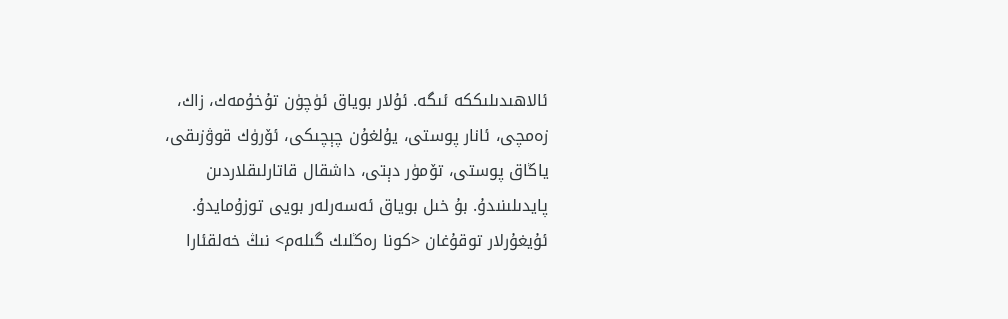ئالاھىدىلىككە ئىگە. ئۇلار بوياق ئۈچۈن تۇخۇمەك، زاك، زەمچى، ئانار پوستى، يۇلغۇن چېچىكى، ئۆرۈك قوۋزىقى، ياڭاق پوستى، تۆمۈر دېتى، داشقال قاتارلىقلاردىن پايدىلىنىدۇ. بۇ خىل بوياق ئەسەرلەر بويى توزۇمايدۇ. ئۇيغۇرلار توقۇغان <كونا رەڭلىك گىلەم> نىڭ خەلقئارا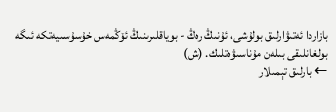بازاردا ئەتىۋارلىق بولۇشى، ئۇنىڭ رەڭ - بوياقلىرىنىڭ ئۆڭمەس خۇسۇسىيەتكە ئىگە بولغانلىقى بىلەن مۇناسىۋەتلىك. (ش)
← بارلىق تېمىلار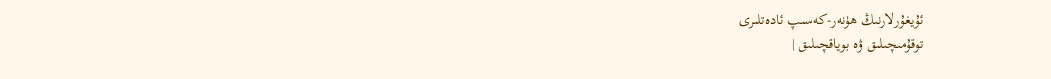ئۇيغۇرلارنىڭ ھۈنەر-كەسىپ ئادەتلىرى
توقۇمىچىلىق ۋە بوياقچىلىق |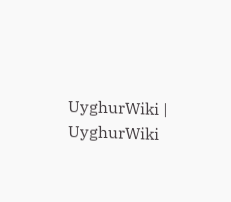UyghurWiki | UyghurWiki